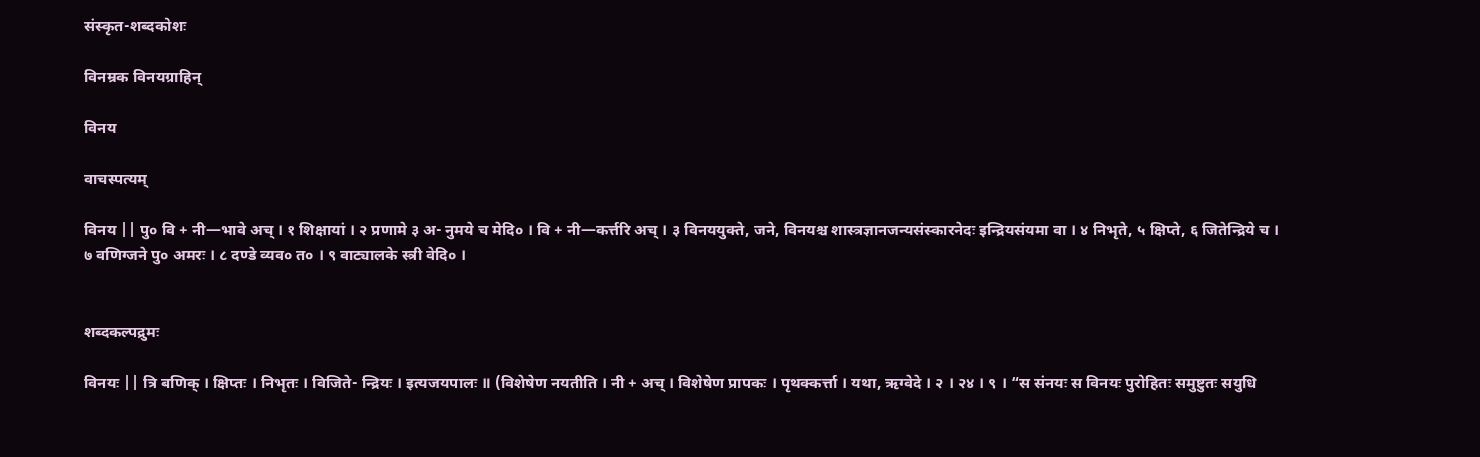संस्कृत-शब्दकोशः

विनम्रक विनयग्राहिन्

विनय

वाचस्पत्यम्

विनय || पु० वि + नी—भावे अच् । १ शिक्षायां । २ प्रणामे ३ अ- नुमये च मेदि० । वि + नी—कर्त्तरि अच् । ३ विनययुक्ते, जने, विनयश्च शास्त्रज्ञानजन्यसंस्कारनेदः इन्द्रियसंयमा वा । ४ निभृते, ५ क्षिप्ते, ६ जितेन्द्रिये च । ७ वणिग्जने पु० अमरः । ८ दण्डे व्यव० त० । ९ वाट्यालके स्त्री वेदि० ।


शब्दकल्पद्रुमः

विनयः || त्रि बणिक् । क्षिप्तः । निभृतः । विजिते- न्द्रियः । इत्यजयपालः ॥ (विशेषेण नयतीति । नी + अच् । विशेषेण प्रापकः । पृथक्कर्त्ता । यथा, ऋग्वेदे । २ । २४ । ९ । “स संनयः स विनयः पुरोहितः समुष्टुतः सयुधि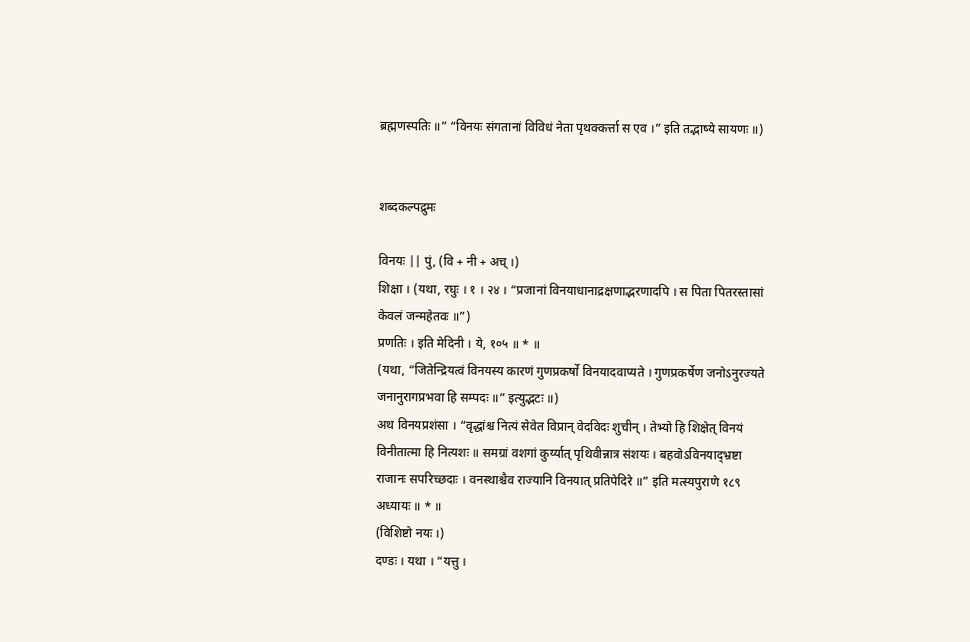ब्रह्मणस्पतिः ॥” “विनयः संगतानां विविधं नेता पृथक्कर्त्ता स एव ।” इति तद्भाष्ये सायणः ॥)


शब्दकल्पद्रुमः

विनयः || पुं, (वि + नी + अच् ।)
शिक्षा । (यथा, रघुः । १ । २४ । “प्रजानां विनयाधानाद्रक्षणाद्भरणादपि । स पिता पितरस्तासां केवलं जन्महेतवः ॥”)
प्रणतिः । इति मेदिनी । ये, १०५ ॥ * ॥
(यथा, “जितेन्द्रियत्वं विनयस्य कारणं गुणप्रकर्षो विनयादवाप्यते । गुणप्रकर्षेण जनोऽनुरज्यते जनानुरागप्रभवा हि सम्पदः ॥” इत्युद्भटः ॥)
अथ विनयप्रशंसा । “वृद्धांश्च नित्यं सेवेत विप्रान् वेदविदः शुचीन् । तेभ्यो हि शिक्षेत् विनयं विनीतात्मा हि नित्यशः ॥ समग्रां वशगां कुर्य्यात् पृथिवीन्नात्र संशयः । बहवोऽविनयाद्भ्रष्टा राजानः सपरिच्छदाः । वनस्थाश्चैव राज्यानि विनयात् प्रतिपेदिरे ॥” इति मत्स्यपुराणे १८९ अध्यायः ॥ * ॥
(विशिष्टो नयः ।)
दण्डः । यथा । “यत्तु ।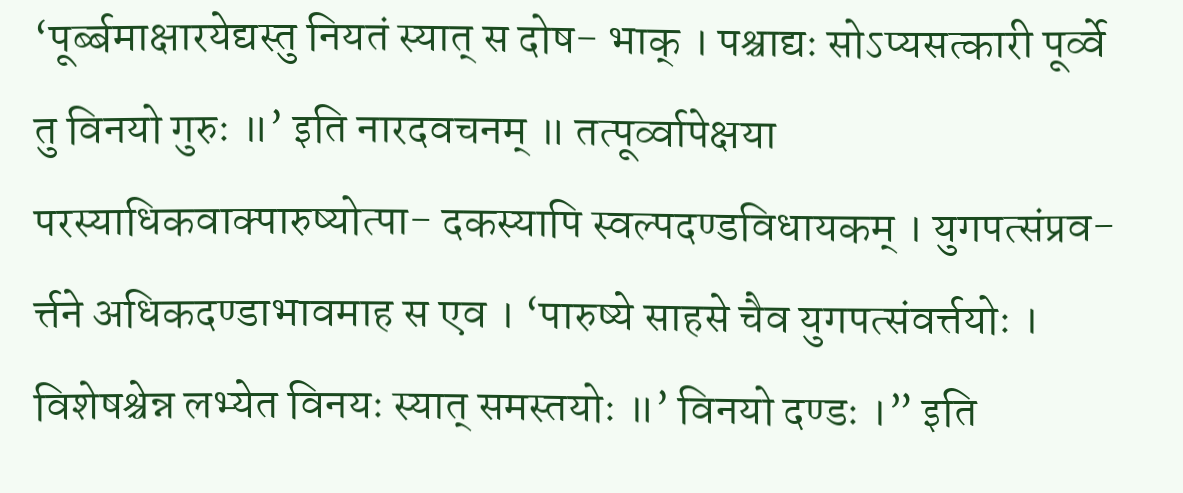‘पूर्ब्बमाक्षारयेद्यस्तु नियतं स्यात् स दोष- भाक् । पश्चाद्यः सोऽप्यसत्कारी पूर्व्वे तु विनयो गुरुः ॥’ इति नारदवचनम् ॥ तत्पूर्व्वापेक्षया परस्याधिकवाक्पारुष्योत्पा- दकस्यापि स्वल्पदण्डविधायकम् । युगपत्संप्रव- र्त्तने अधिकदण्डाभावमाह स एव । ‘पारुष्ये साहसे चैव युगपत्संवर्त्तयोः । विशेषश्चेन्न लभ्येत विनयः स्यात् समस्तयोः ॥’ विनयो दण्डः ।” इति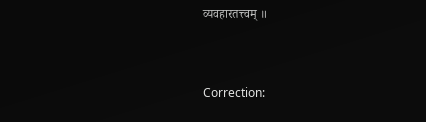व्यवहारतत्त्वम् ॥



Correction: